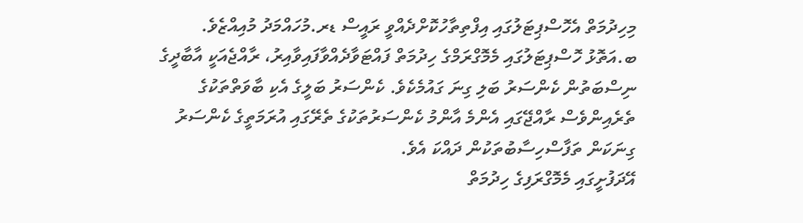މިހިދުމަތް އެހޮސްޕިޓަލުގައި އިފްތިތާހުކޮށްދެއްވީ ރައީސް ޑރ.މުހައްމަދު މުއިއްޒެވެ.
ބ.އަތޮޅު ހޮސްޕިޓަލުގައި މެމޮގްރަމްގެ ހިދުމަތް ފައްޓަވާދެއްވާފައިވާއިރު، ރާއްޖެއަކީ އާބާދީގެ ނިސްބަތުން ކެންސަރު ބަލި ގިނަ ގައުމެކެވެ. ކެންސަރު ބަލީގެ އެކި ބާވަތްތަކުގެ ތެރެއިންވެސް ރާއްޖޭގައި އެންމެ އާންމު ކެންސަރުތަކުގެ ތެރޭގައި އުރަމަތީގެ ކެންސަރު ގިނަކަން ތަފާސްހިސާބުތަކުން ދައްކަ އެވެ.
އޭދަފުށީގައި މެމޮގްރަފިގެ ހިދުމަތް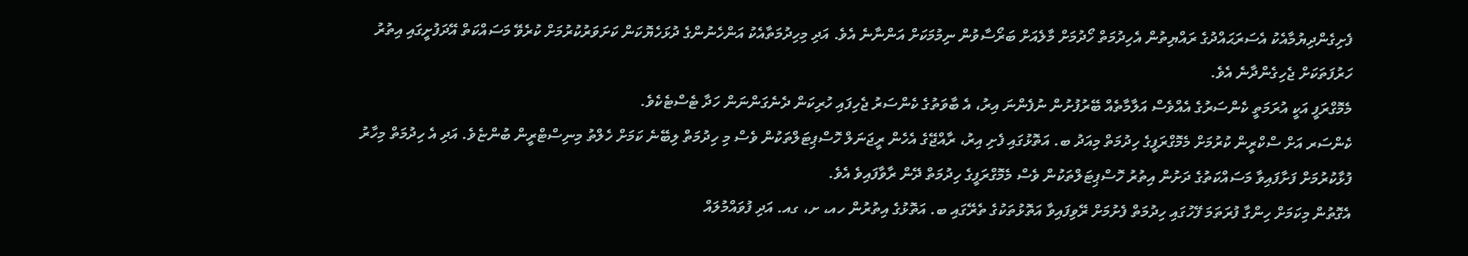ފެށިގެންދިޔުމާއެކު އެސަރަޙައްދުގެ ރައްޔިތުން އެހިދުމަތް ހޯދުމަށް މާލެއަށް ބަރޯސާވުން ނިމުމަކަށް އަންނާނެ އެވެ. އަދި މިހިދުމަތާއެކު އަންހެނުންގެ ދުޅަހެޔޮކަން ކަށަވަރުކުރުމަށް ކުރެވޭ މަސައްކަތް އޭދަފުށީގައި އިތުރު ހަރުފަތަކަށް ޖެހިގެންދާނެ އެވެ.
މެމޮގްރަފީ އަކީ އުރަމަތީ ކެންސަރުގެ އެއްވެސް އަލާމާތެއް ބޭރުފުށުން ނުފެންނަ އިރު، އެ ބާވަތުގެ ކެންސަރު ޖެހިފައި ހުރިކަން ދެނެގަންނަން ހަދާ ޓެސްޓެކެވެ.
ކެންސަރ އަށް ސްކްރީން ކުރުމަށް މެމޮގްރަފީގެ ހިދުމަތް މިއަދު ބ. އަތޮޅުގައި ފެށި އިރު، ރާއްޖޭގެ އެހެން ރީޖަނަލް ހޮސްޕިޓަލްތަކުން ވެސް މި ހިދުމަތް ލިބޭނެ ކަމަށް ހެލްތު މިނިސްޓްރީން ބުންޏެވެ. އަދި އެ ހިދުމަތް މިހާރު ފުޅާކުރުމަށް ފަށާފައިވާ މަސައްކަތުގެ ދަށުން އިތުރު ހޮސްޕިޓަލްތަކުން ވެސް މެމޮގްރަފީގެ ހިދުމަތް ދޭން ރާވާފައިވެ އެވެ.
އެގޮތުން މިކަމަށް ހިންގާ ފުރަތަމަ ފޭހުގައި ހިދުމަތް ފެށުމަށް ރޭވިފައިވާ އަތޮޅުތަކުގެ ތެރޭގައި ބ. އަތޮޅުގެ އިތުރުން ހއ، ށ، ގއ. އަދި ފުވައްމުލައް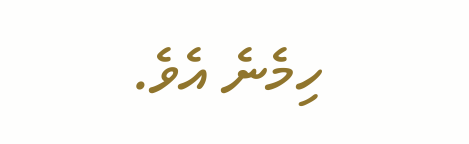ހިމެނެ އެވެ.